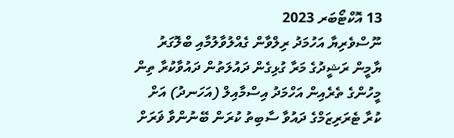13 އޮކްޓޯބަރ 2023
ނޫސްވެރިޔާ އަހުމަދު ރިލްވާން ގެއްލުވާލުމާއި ބްލޮގަރު ޔާމީން ރަޝީދުގެ މަރާ ގުޅިގެން ދައުލަތުން ދައުވާކުރާ ތިން މީހުންގެ ތެރެއިން އަހްމަދު އިސްމާއިލް (އަހަނދު) އަށް ކުރާ ޓެރަރިޒަމްގެ ދައުވާ ސާބިތު ކުރަން ބޭނުންވާ ޥަރަށް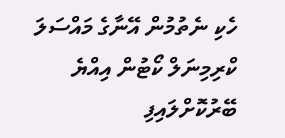ހެކި ނެތުމުން އޭނާގެ މައްސަލަ ކްރިމިނަލް ކޯޓުން އިއްޔެ ބޭރުކޮށްލައިފި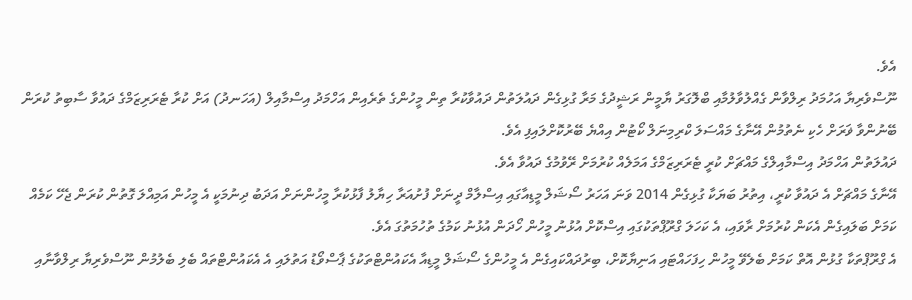އެވެ.
ނޫސްވެރިޔާ އަހުމަދު ރިލްވާން ގެއްލުވާލުމާއި ބްލޮގަރު ޔާމީން ރަޝީދުގެ މަރާ ގުޅިގެން ދައުލަތުން ދައުވާކުރާ ތިން މީހުންގެ ތެރެއިން އަހްމަދު އިސްމާއިލް (އަހަނދު) އަށް ކުރާ ޓެރަރިޒަމްގެ ދައުވާ ސާބިތު ކުރަން ބޭނުންވާ ޥަރަށް ހެކި ނެތުމުން އޭނާގެ މައްސަލަ ކްރިމިނަލް ކޯޓުން އިއްޔެ ބޭރުކޮށްލައިފި އެވެ.
ދައުލަތުން އަހްމަދު އިސްމާއިލްގެ މައްޗަށް ކުރީ ޓެރަރިޒަމްގެ އަމަލެއް ކުރުމަށް ރޭވުމުގެ ދައުވާ އެވެ.
އޭނާގެ މައްޗަށް އެ ދައުވާ ކުރީ، އިތުރު ބަޔަކާ ގުޅިގެން 2014 ވަނަ އަހަރު ސޯޝަލް މީޑިއާގައި އިސްލާމް ދީނަށް ފުށުއަރާ ހިޔާލު ފާޅުކުރާ މީހުންނަށް އަދަބު ދިނުމަކީ އެ މީހުން އަމިއްލަ ގޮތުން ކުރަން ޖެހޭ ކަމެއް ކަމަށް ބަލައިގެން އެކަން ކުރުމަށް ރާވައި، އެ ކަހަލަ ގްރޫޕްތަކުގައި އިސްކޮށް އުޅުނު މީހުން ހޯދަން އުޅުނު ކަމުގެ ތުހުމަތުގަ އެވެ.
އެ ގްރޫޕްތަކާ ގުޅުން އޮތް ކަމަށް ބެލެވޭ މީހުން ހިފަހައްޓައި އަނިޔާކޮށް، ބިރުދައްކައިގެން އެ މީހުންގެ ސޯޝަލް މީޑިއާ އެކައުންޓްތަކުގެ ޕާސްވޯޑު އަތުލައި އެ އެކައުންޓްތައް ބެލި ބެލުމުން ނޫސްވެރިޔާ ރިލްވާނާއި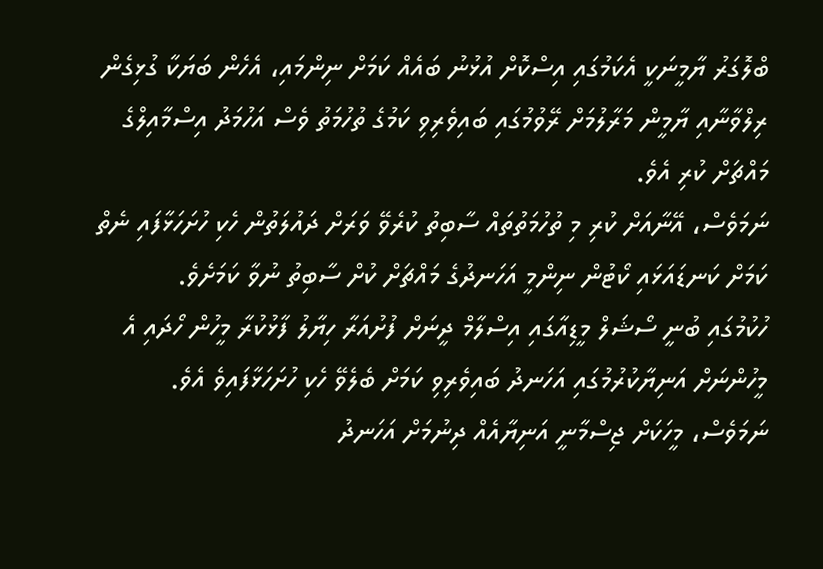ބްލޮގަރު ޔާމީނަކީ އެކަމުގައި އިސްކޮށް އުޅުނު ބައެއް ކަމަށް ނިންމައި، އެހެން ބަޔަކާ ގުޅިގެން ރިލްވާނާއި ޔާމީން މަރާލުމަށް ރޭވުމުގައި ބައިވެރިވި ކަމުގެ ތުހުމަތު ވެސް އަހުމަދު އިސްމާއިލްގެ މައްޗަށް ކުރި އެވެ.
ނަމަވެސް، އޭނާއަށް ކުރި މި ތުހުމަތުތައް ސާބިތު ކުރެވޭ ވަރަށް ދައުލަތުން ހެކި ހުށަހަޅާފައި ނެތް ކަމަށް ކަނޑައަޅައި ކޯޓުން ނިންމީ އަހަނދުގެ މައްޗަށް ކުށް ސާބިތު ނުވާ ކަމަށެވެ.
ހުކުމުގައި ބުނީ ސޯޝަލް މީޑިއާގައި އިސްލާމް ދީނަށް ފުށުއަރާ ހިޔާލު ފާޅުކުރާ މީހުން ހޯދައި އެ މީހުންނަށް އަނިޔާކުރުމުގައި އަހަނދު ބައިވެރިވި ކަމަށް ބެލެވޭ ހެކި ހުށަހަޅާފައިވެ އެވެ. ނަމަވެސް، މީހަކަށް ޖިސްމާނީ އަނިޔާއެއް ދިނުމަށް އަހަނދު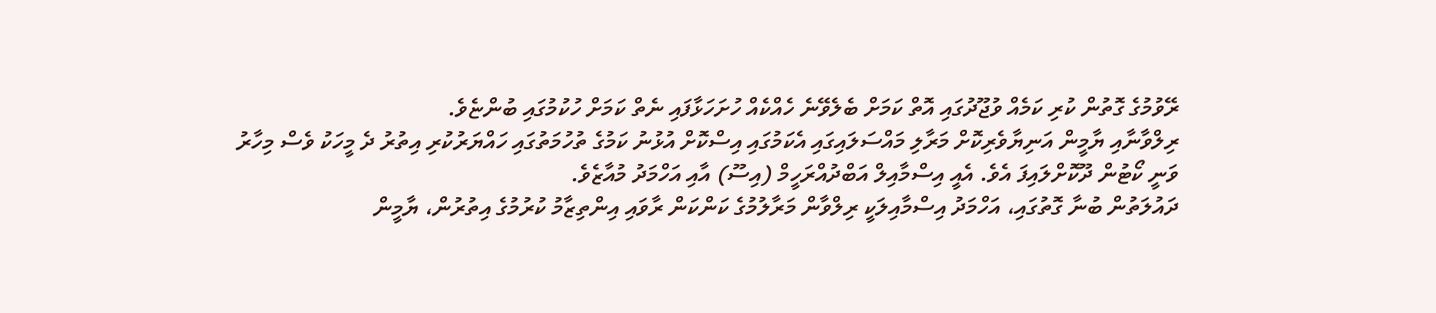ރޭވުމުގެ ގޮތުން ކުރި ކަމެއް ވުޖޫދުގައި އޮތް ކަމަށް ބެލެވޭނެ ހެއްކެއް ހުށަހަޅާފައި ނެތް ކަމަށް ހުކުމުގައި ބުންޏެވެ.
ރިލްވާނާއި ޔާމީން އަނިޔާވެރިކޮށް މަރާލި މައްސަލައިގައި އެކަމުގައި އިސްކޮށް އުޅުނު ކަމުގެ ތުހުމަތުގައި ހައްޔަރުކުރި އިތުރު ދެ މީހަކު ވެސް މިހާރު ވަނީ ކޯޓުން ދޫކޮށްލައިފަ އެވެ. އެއީ އިސްމާއިލް އަބްދުއްރަހީމް (އިސޫ) އާއި އަހްމަދު މުއާޒެވެ.
ދައުލަތުން ބުނާ ގޮތުގައި، އަހްމަދު އިސްމާއިލަކީ ރިލްވާން މަރާލުމުގެ ކަންކަން ރާވައި އިންތިޒާމު ކުރުމުގެ އިތުރުން، ޔާމީން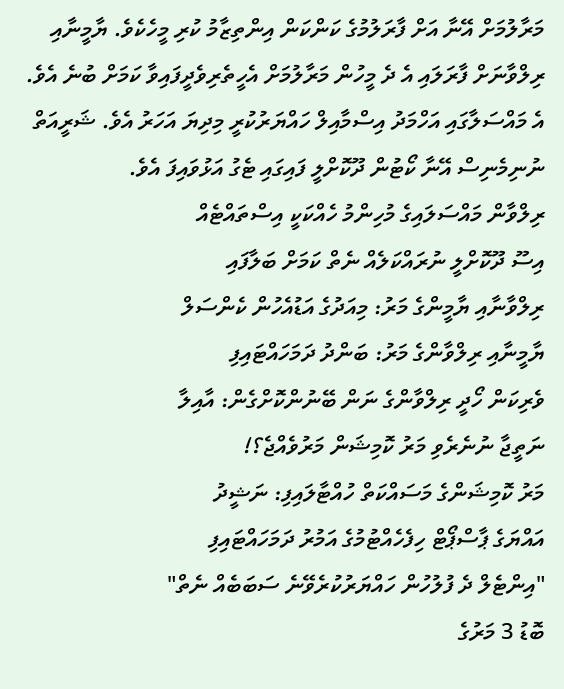މަރާލުމަށް އޭނާ އަށް ފާރަލުމުގެ ކަންކަން އިންތިޒާމު ކުރި މީހެކެވެ. ޔާމީނާއި ރިލްވާނަށް ފާރަލައި އެ ދެ މީހުން މަރާލުމަށް އެހީތެރިވެދީފައިވާ ކަމަށް ބުނެ އެވެ.
އެ މައްސަލާގައި އަހްމަދު އިސްމާއިލް ހައްޔަރުކުރީ މިދިޔަ އަހަރު އެވެ. ޝަރީއަތް ނުނިމެނިސް އޭނާ ކޯޓުން ދޫކޮށްލީ ފައިގައި ޓެގު އަޅުވައިފަ އެވެ.
ރިލްވާން މައްސަލައިގެ މުހިންމު ހެއްކަކީ އިސްތައްޓެއް
އިސޫ ދޫކޮށްލީ ނުރައްކަލެއް ނެތް ކަމަށް ބަލާފައި
ރިލްވާނާއި ޔާމީންގެ މަރު: މިއަދުގެ އަޑުއެހުން ކެންސަލް
ޔާމީނާއި ރިލްވާންގެ މަރު: ބަންދު ދަމަހައްޓައިފި
ވެރިކަން ހޯދީ ރިލްވާންގެ ނަން ބޭނުންކޮށްގެން: އާއިލާ
ނަތީޖާ ނުނެރެވި މަރު ކޮމިޝަން މަރުވެއްޖެ؟!
މަރު ކޮމިޝަންގެ މަސައްކަތް ހުއްޓާލައިފި: ނަޝީދު
އައްޔަގެ ޕާސްޕޯޓް ހިފެހެއްޓުމުގެ އަމުރު ދަމަހައްޓައިފި
"އިންޓެލް ދެ ފުލުހުން ހައްޔަރުކުރެވޭނެ ސަބަބެއް ނެތް"
ބޮޑު 3 މަރުގެ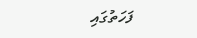ފަހަތުގައި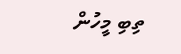ތިބި މީހުން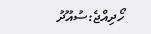ހޯދިއްޖެ:ސުއޫދު